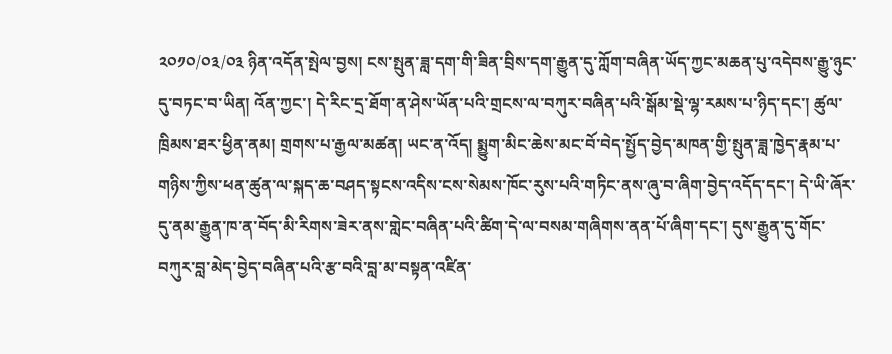༢༠༡༠/༠༣/༠༣ ཉིན་འདོན་སྤེལ་བྱས། ངས་སྤུན་ཟླ་དག་གི་ཟིན་བྲིས་དག་རྒྱུན་དུ་ཀློག་བཞིན་ཡོད་ཀྱང་མཆན་པུ་འདེབས་རྒྱུ་ཉུང་དུ་བཏང་བ་ཡིན། འོན་ཀྱང་། དེ་རིང་དྲ་ཐོག་ན་ཤེས་ཡོན་པའི་གྲངས་ལ་བཀུར་བཞིན་པའི་སྒོམ་སྡེ་ལྷ་རམས་པ་ཉིད་དང་། ཚུལ་ཁྲིམས་ཐར་ཕྱིན་ནམ། གྲགས་པ་རྒྱལ་མཚན། ཡང་ན་འོད། སྨྱུག་མིང་ཆེས་མང་བོ་བེད་སྤྱོད་བྱེད་མཁན་གྱི་སྤུན་ཟླ་ཁྱེད་རྣམ་པ་གཉིས་ཀྱིས་ཕན་ཚུན་ལ་སྐད་ཆ་བཤད་སྟངས་འདིས་ངས་སེམས་ཁོང་རུས་པའི་གཏིང་ནས་ཞུ་བ་ཞིག་བྱེད་འདོད་དང་། དེ་ཡི་ཞོར་དུ་ནམ་རྒྱུན་ཁ་ན་བོད་མི་རིགས་ཟེར་ནས་གླེང་བཞིན་པའི་ཚིག་དེ་ལ་བསམ་གཞིགས་ནན་པོ་ཞིག་དང་། དུས་རྒྱུན་དུ་གོང་བཀུར་བླ་མེད་བྱེད་བཞིན་པའི་རྩ་བའི་བླ་མ་བསྟན་འཛིན་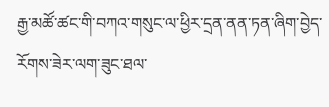རྒྱ་མཚོ་ཚང་གི་བཀའ་གསུང་ལ་ཕྱིར་དྲན་ནན་ཏན་ཞིག་བྱེད་རོགས་ཟེར་ལག་ཟུང་ཐལ་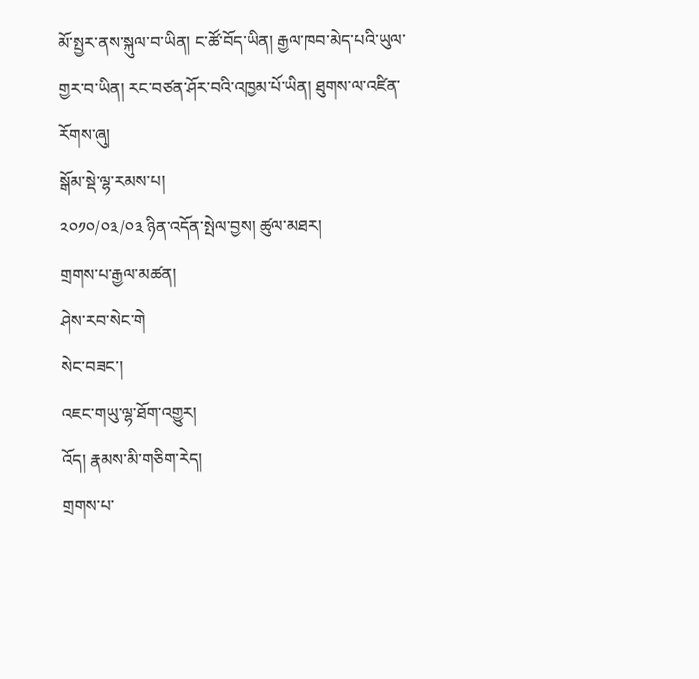མོ་སྤྱར་ནས་སྐུལ་བ་ཡིན། ང་ཚོ་བོད་ཡིན། རྒྱལ་ཁབ་མེད་པའི་ཡུལ་གྱར་བ་ཡིན། རང་བཙན་ཤོར་བའི་འཁྱམ་པོ་ཡིན། ཐུགས་ལ་འཛིན་རོགས་ཞུ།
སྒོམ་སྡེ་ལྷ་རམས་པ།
༢༠༡༠/༠༣/༠༣ ཉིན་འདོན་སྤེལ་བྱས། ཚུལ་མཐར།
གྲགས་པ་རྒྱལ་མཚན།
ཤེས་རབ་སེང་གེ
སེང་བཟང་།
འཇང་གཡུ་ལྷ་ཐོག་འགྱུར།
འོད། རྣམས་མི་གཅིག་རེད།
གྲགས་པ་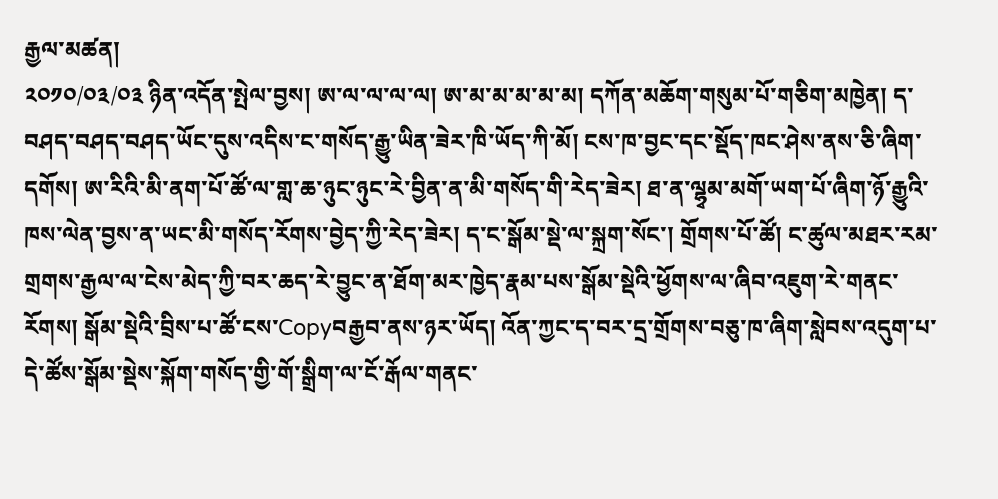རྒྱལ་མཚན།
༢༠༡༠/༠༣/༠༣ ཉིན་འདོན་སྤེལ་བྱས། ཨ་ལ་ལ་ལ་ལ། ཨ་མ་མ་མ་མ་མ། དཀོན་མཆོག་གསུམ་པོ་གཅིག་མཁྱེན། ད་བཤད་བཤད་བཤད་ཡོང་དུས་འདིས་ང་གསོད་རྒྱུ་ཡིན་ཟེར་ཁི་ཡོད་ཀི་མོ། ངས་ཁ་བྱང་དང་སྡོད་ཁང་ཤེས་ནས་ཅི་ཞིག་དགོས། ཨ་རིའི་མི་ནག་པོ་ཚོ་ལ་གླ་ཆ་ཉུང་ཉུང་རེ་བྱིན་ན་མི་གསོད་གི་རེད་ཟེར། ཐ་ན་ལྷྭམ་མགོ་ཡག་པོ་ཞིག་ཉོ་རྒྱུའི་ཁས་ལེན་བྱས་ན་ཡང་མི་གསོད་རོགས་བྱེད་ཀྱི་རེད་ཟེར། ད་ང་སྒོམ་སྡེ་ལ་སྐྲག་སོང་། གྲོགས་པོ་ཚོ། ང་ཚུལ་མཐར་རམ་གྲགས་རྒྱལ་ལ་ངེས་མེད་ཀྱི་བར་ཆད་རེ་བྱུང་ན་ཐོག་མར་ཁྱེད་རྣམ་པས་སྒོམ་སྡེའི་ཕྱོགས་ལ་ཞིབ་འཇུག་རེ་གནང་རོགས། སྒོམ་སྡེའི་བྲིས་པ་ཚོ་ངས་Copyབརྒྱབ་ནས་ཉར་ཡོད། འོན་ཀྱང་ད་བར་དྲ་གྲོགས་བཅུ་ཁ་ཞིག་སླེབས་འདུག་པ་དེ་ཚོས་སྒོམ་སྡེས་སྐོག་གསོད་གྱི་གོ་སྒྲིག་ལ་ངོ་རྒོལ་གནང་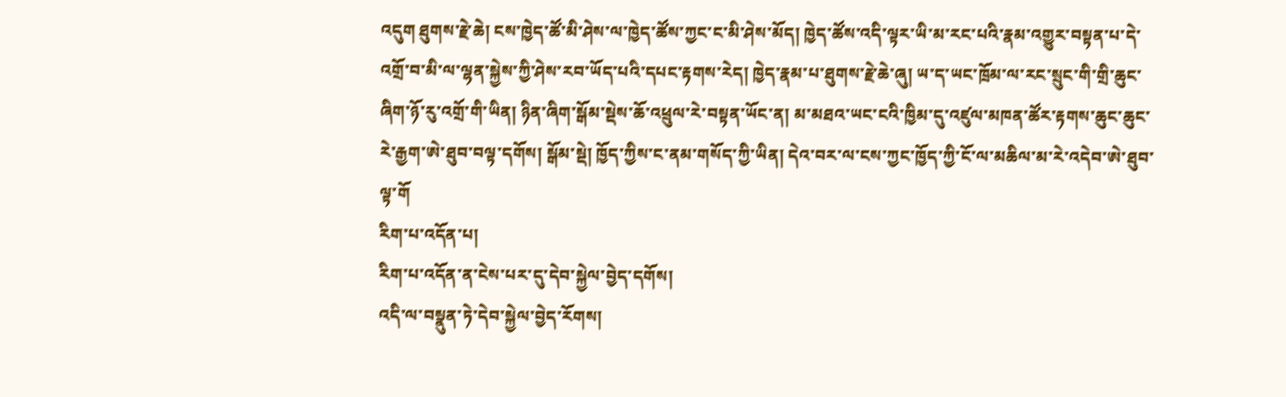འདུག ཐུགས་རྗེ་ཆེ། ངས་ཁྱེད་ཚོ་མི་ཤེས་ལ་ཁྱེད་ཚོས་ཀྱང་ང་མི་ཤེས་མོད། ཁྱེད་ཚོས་འདི་ལྟར་ཡི་མ་རང་པའི་རྣམ་འགྱུར་བསྟན་པ་དེ་འགྲོ་བ་མི་ལ་ལྷན་སྐྱེས་ཀྱི་ཤེས་རབ་ཡོད་པའི་དཔང་རྟགས་རེད། ཁྱེད་རྣམ་པ་ཐུགས་རྗེ་ཆེ་ཞུ། ཡ་ད་ཡང་ཁྲོམ་ལ་རང་སྲུང་གི་གྲི་ཆུང་ཞིག་ཉོ་རུ་འགྲོ་གི་ཡིན། ཉིན་ཞིག་སྒོམ་སྡེས་ཆོ་འཕྲུལ་རེ་བསྟན་ཡོང་ན། མ་མཐའ་ཡང་ངའི་ཁྱིམ་དུ་འཛུལ་མཁན་ཚོར་རྟགས་ཆུང་ཆུང་རེ་རྒྱག་ཨེ་ཐུབ་བལྟ་དགོས། སྒོམ་སྡེ། ཁྱོད་ཀྱིས་ང་ནམ་གསོད་ཀྱི་ཡིན། དེའ་བར་ལ་ངས་ཀྱང་ཁྱོད་ཀྱི་ངོ་ལ་མཆིལ་མ་རེ་འདེབ་ཨེ་ཐུབ་ལྟ་གོ
རིག་པ་འདོན་པ།
རིག་པ་འདོན་ན་ངེས་པར་དུ་དེབ་སྐྱེལ་བྱེད་དགོས།
འདི་ལ་བསྣུན་ཏེ་དེབ་སྐྱེལ་བྱེད་རོགས།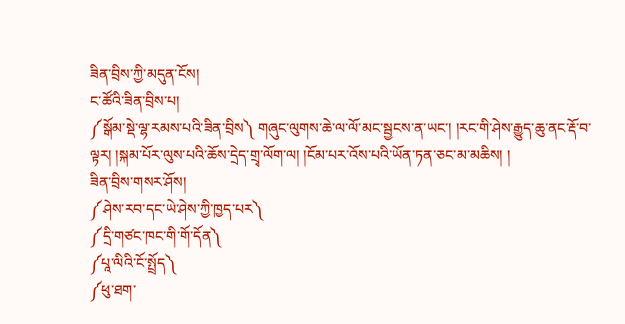ཟིན་བྲིས་ཀྱི་མདུན་ངོས།
ང་ཚོའི་ཟིན་བྲིས་པ།
༼སྒོམ་སྡེ་ལྷ་རམས་པའི་ཟིན་བྲིས༽ གཞུང་ལུགས་ཆེ་ལ་ལོ་མང་སྦྱངས་ན་ཡང་། །རང་གི་ཤེས་རྒྱུད་ཆུ་ནང་རྡོ་བ་ལྟར། །སྐམ་པོར་ལུས་པའི་ཆོས་དྲེད་གྲྭ་ལོག་ལ། །ངོམ་པར་འོས་པའི་ཡོན་ཏན་ཅང་མ་མཆིས། །
ཟིན་བྲིས་གསར་ཤོས།
༼ཤེས་རབ་དང་ཡེ་ཤེས་ཀྱི་ཁྱད་པར༽
༼དྲི་གཙང་ཁང་གི་གོ་དོན༽
༼པཱ་ལིའི་ངོ་སྤྲོད༽
༼ཕུ་ཐག་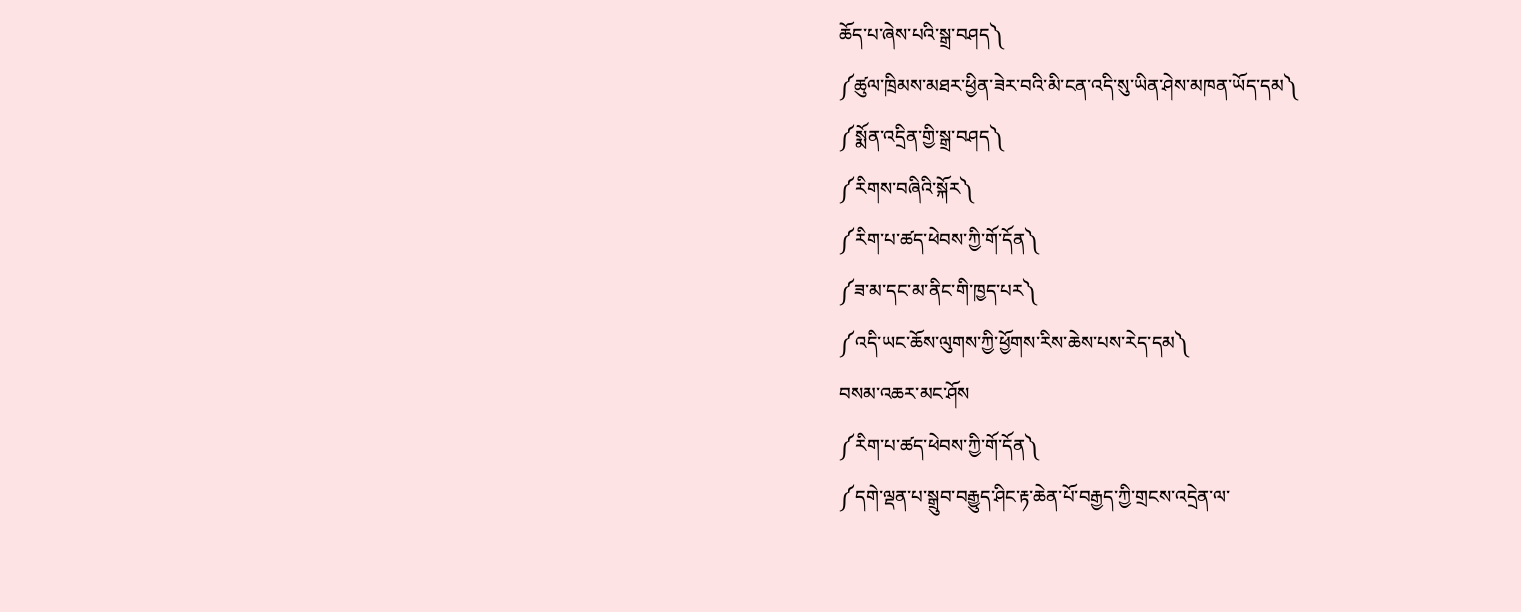ཆོད་པ་ཞེས་པའི་སྒྲ་བཤད༽
༼ཚུལ་ཁྲིམས་མཐར་ཕྱིན་ཟེར་བའི་མི་ངན་འདི་སུ་ཡིན་ཤེས་མཁན་ཡོད་དམ༽
༼སྨོན་འདྲིན་གྱི་སྒྲ་བཤད༽
༼རིགས་བཞིའི་སྐོར༽
༼རིག་པ་ཚད་ཕེབས་ཀྱི་གོ་དོན༽
༼ཟ་མ་དང་མ་ནིང་གི་ཁྱད་པར༽
༼འདི་ཡང་ཆོས་ལུགས་ཀྱི་ཕྱོགས་རིས་ཆེས་པས་རེད་དམ༽
བསམ་འཆར་མང་ཤོས
༼རིག་པ་ཚད་ཕེབས་ཀྱི་གོ་དོན༽
༼དགེ་ལྡན་པ་སྒྲུབ་བརྒྱུད་ཤིང་རྟ་ཆེན་པོ་བརྒྱད་ཀྱི་གྲངས་འདྲེན་ལ་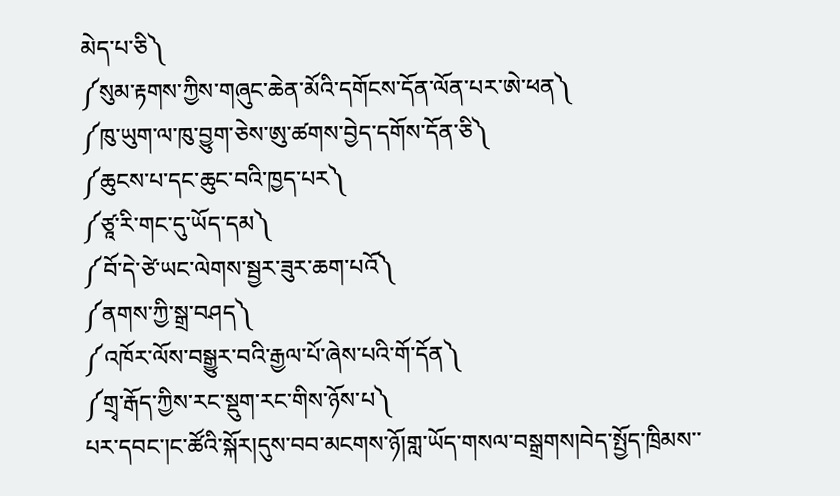མེད་པ་ཅི༽
༼སུམ་རྟགས་ཀྱིས་གཞུང་ཆེན་མོའི་དགོངས་དོན་ལོན་པར་ཨེ་ཕན༽
༼ཁུ་ཡུག་ལ་ཁུ་བྱུག་ཅེས་ཨུ་ཚགས་བྱེད་དགོས་དོན་ཅི༽
༼ཆུངས་པ་དང་ཆུང་བའི་ཁྱད་པར༽
༼ཙཱ་རི་གང་དུ་ཡོད་དམ༽
༼བོ་དེ་ཙེ་ཡང་ལེགས་སྦྱར་ཟུར་ཆག་པའོ༽
༼ནགས་ཀྱི་སྒྲ་བཤད༽
༼འཁོར་ལོས་བསྒྱུར་བའི་རྒྱལ་པོ་ཞེས་པའི་གོ་དོན༽
༼གྲྭ་རྒོད་ཀྱིས་རང་སྡུག་རང་གིས་ཉོས་པ༽
པར་དབང་།ང་ཚོའི་སྐོར།དུས་བབ་མངགས་ཉོ།གླ་ཡོད་གསལ་བསྒྲགས།བེད་སྤྱོད་ཁྲིམས་་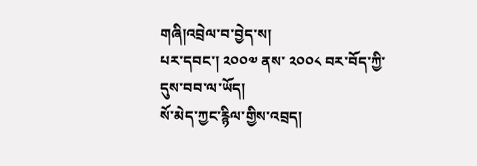གཞི།འབྲེལ་བ་བྱེད་ས།
པར་དབང་། ༢༠༠༧ ནས་ ༢༠༠༨ བར་བོད་ཀྱི་དུས་བབ་ལ་ཡོད།
སོ་མེད་ཀྱང་རྙིལ་གྱིས་འབྲད།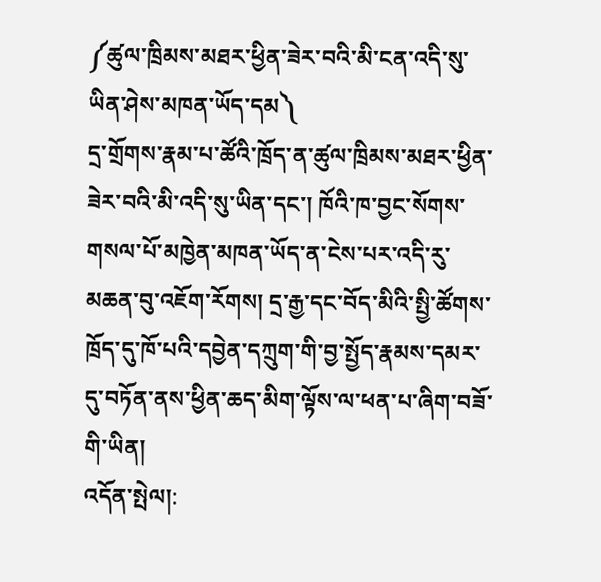༼ཚུལ་ཁྲིམས་མཐར་ཕྱིན་ཟེར་བའི་མི་ངན་འདི་སུ་ཡིན་ཤེས་མཁན་ཡོད་དམ༽
དྲ་གྲོགས་རྣམ་པ་ཚོའི་ཁྲོད་ན་ཚུལ་ཁྲིམས་མཐར་ཕྱིན་ཟེར་བའི་མི་འདི་སུ་ཡིན་དང་། ཁོའི་ཁ་བྱང་སོགས་གསལ་པོ་མཁྱེན་མཁན་ཡོད་ན་ངེས་པར་འདི་རུ་མཆན་བུ་འཇོག་རོགས། དྲ་རྒྱ་དང་བོད་མིའི་སྤྱི་ཚོགས་ཁྲོད་དུ་ཁོ་པའི་དབྱེན་དཀྲུག་གི་བྱ་སྤྱོད་རྣམས་དམར་དུ་བཏོན་ནས་ཕྱིན་ཆད་མིག་ལྟོས་ལ་ཕན་པ་ཞིག་བཟོ་གི་ཡིན།
འདོན་སྤེལ།: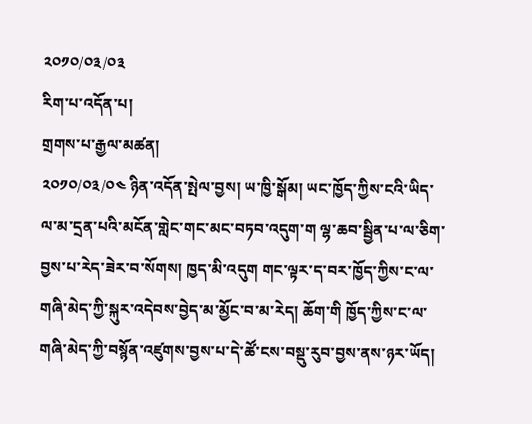༢༠༡༠/༠༣/༠༣
རིག་པ་འདོན་པ།
གྲགས་པ་རྒྱལ་མཚན།
༢༠༡༠/༠༣/༠༤ ཉིན་འདོན་སྤེལ་བྱས། ཡ་ཁྱི་སྒོམ། ཡང་ཁྱོད་ཀྱིས་ངའི་ཡིད་ལ་མ་དྲན་པའི་མངོན་གླེང་གང་མང་བཏབ་འདུག་ག ལྷ་ཆབ་སྦྱིན་པ་ལ་ཅིག་བྱས་པ་རེད་ཟེར་བ་སོགས། ཁྱད་མི་འདུག གང་ལྟར་ད་བར་ཁྱོད་ཀྱིས་ང་ལ་གཞི་མེད་ཀྱི་སྐུར་འདེབས་བྱེད་མ་མྱོང་བ་མ་རེད། ཆོག་གི ཁྱོད་ཀྱིས་ང་ལ་གཞི་མེད་ཀྱི་བསྙོན་འཛུགས་བྱས་པ་དེ་ཚོ་ངས་བསྡུ་རུབ་བྱས་ནས་ཉར་ཡོད།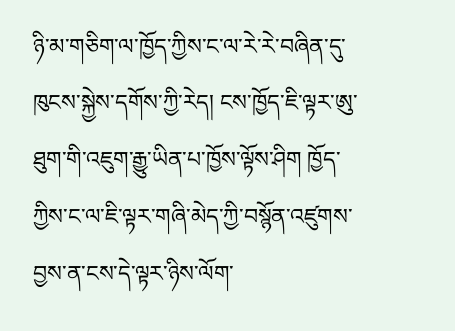ཉི་མ་གཅིག་ལ་ཁྱོད་ཀྱིས་ང་ལ་རེ་རེ་བཞིན་དུ་ཁུངས་སྐྱེས་དགོས་ཀྱི་རེད། ངས་ཁྱོད་ཇི་ལྟར་ཨུ་ཐུག་གི་འཇུག་རྒྱུ་ཡིན་པ་ཁྱོས་ལྟོས་ཤིག ཁྱོད་ཀྱིས་ང་ལ་ཇི་ལྟར་གཞི་མེད་ཀྱི་བསྙོན་འཛུགས་བྱས་ན་ངས་དེ་ལྟར་ཉིས་ལོག་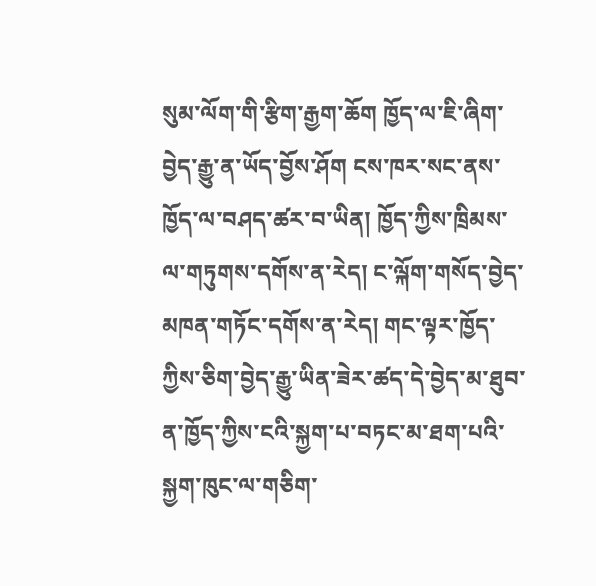སུམ་ལོག་གི་རྩིག་རྒྱག་ཆོག ཁྱོད་ལ་ཇི་ཞིག་བྱེད་རྒྱུ་ན་ཡོད་བྱོས་ཤོག ངས་ཁར་སང་ནས་ཁྱོད་ལ་བཤད་ཚར་བ་ཡིན། ཁྱོད་ཀྱིས་ཁྲིམས་ལ་གཏུགས་དགོས་ན་རེད། ང་ལྐོག་གསོད་བྱེད་མཁན་གཏོང་དགོས་ན་རེད། གང་ལྟར་ཁྱོད་ཀྱིས་ཅིག་བྱེད་རྒྱུ་ཡིན་ཟེར་ཚད་དེ་བྱེད་མ་ཐུབ་ན་ཁྱོད་ཀྱིས་ངའི་སྐྱག་པ་བཏང་མ་ཐག་པའི་སྐྱག་ཁུང་ལ་གཅིག་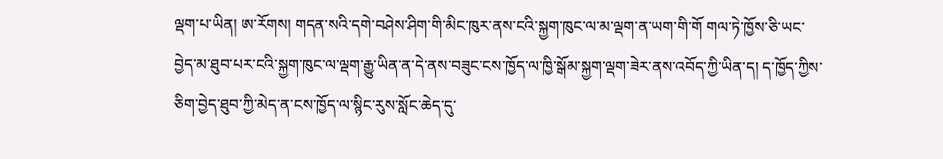ལྡག་པ་ཡིན། ཨ་རོགས། གདན་སའི་དགེ་བཤེས་ཤིག་གི་མིང་ཁུར་ནས་ངའི་སྐྱག་ཁུང་ལ་མ་ལྡག་ན་ཡག་གི་གོ གལ་ཏེ་ཁྱོས་ཅི་ཡང་བྱེད་མ་ཐུབ་པར་ངའི་སྐྱག་ཁུང་ལ་ལྡག་རྒྱུ་ཡིན་ན་དེ་ནས་བཟུང་ངས་ཁྱོད་ལ་ཁྱི་སྒོམ་སྐྱག་ལྡག་ཟེར་ནས་འབོད་ཀྱི་ཡིན་ད། ད་ཁྱོད་ཀྱིས་ཅིག་བྱེད་ཐུབ་ཀྱི་མེད་ན་ངས་ཁྱོད་ལ་སྙིང་རུས་སློང་ཆེད་དུ་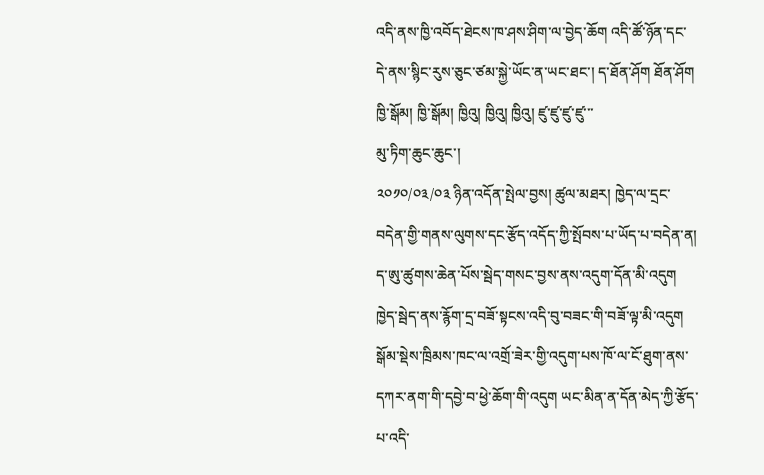འདི་ནས་ཁྱི་འབོད་ཐེངས་ཁ་ཤས་ཤིག་ལ་བྱེད་ཆོག འདི་ཚོ་ཉོན་དང་དེ་ནས་སྙིང་རུས་ཅུང་ཙམ་སྐྱེ་ཡོང་ན་ཡང་ཐང་། ད་ཐོན་ཤོག ཐོན་ཤོག ཁྱི་སྒོམ། ཁྱི་སྒོམ། ཁྱིའུ། ཁྱིའུ། ཁྱིའུ། ཛུ་ཛུ་ཛུ་ཛུ་་་
མུ་ཏིག་ཆུང་ཆུང་།
༢༠༡༠/༠༣/༠༣ ཉིན་འདོན་སྤེལ་བྱས། ཚུལ་མཐར། ཁྱེད་ལ་དྲང་བདེན་གྱི་གནས་ལུགས་དང་རྩོད་འདོད་ཀྱི་སྤོབས་པ་ཡོད་པ་བདེན་ན། ད་ཨུ་ཚུགས་ཆེན་པོས་སྦེད་གསང་བྱས་ནས་འདུག་དོན་མི་འདུག ཁྱེད་སྦེད་ནས་རྙོག་དྲ་བཟོ་སྟངས་འདི་བུ་བཟང་གི་བཟོ་ལྟ་མི་འདུག སྒོམ་སྡེས་ཁྲིམས་ཁང་ལ་འགྲོ་ཟེར་གྱི་འདུག་པས་ཁོ་ལ་ངོ་ཐུག་ནས་དཀར་ནག་གི་དབྱེ་བ་ཕྱེ་ཆོག་གི་འདུག ཡང་མིན་ན་དོན་མེད་ཀྱི་རྩོད་པ་འདི་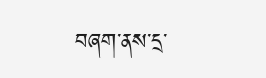བཞག་ནས་དྲ་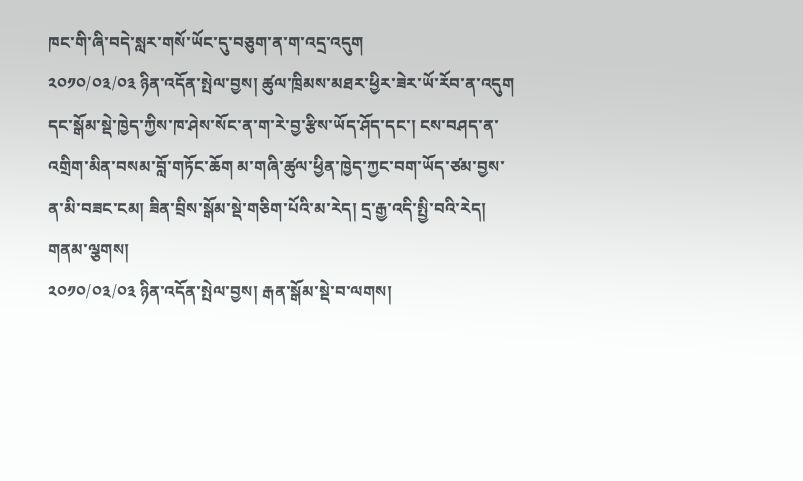ཁང་གི་ཞི་བདེ་སླར་གསོ་ཡོང་དུ་བཅུག་ན་ག་འདྲ་འདུག
༢༠༡༠/༠༣/༠༣ ཉིན་འདོན་སྤེལ་བྱས། ཚུལ་ཁྲིམས་མཐར་ཕྱིར་ཟེར་ཡོ་རོབ་ན་འདུག དང་སྒོམ་སྡེ་ཁྱེད་ཀྱིས་ཁ་ཤེས་སོང་ན་ག་རེ་བྱ་རྩིས་ཡོད་ཤོད་དང་། ངས་བཤད་ན་འགྲིག་མིན་བསམ་བློ་གཏོང་ཆོག མ་གཞི་ཚུལ་ཕྱིན་ཁྱེད་ཀྱང་བག་ཡོད་ཙམ་བྱས་ན་མི་བཟང་ངམ། ཟིན་བྲིས་སྒོམ་སྡེ་གཅིག་པོའི་མ་རེད། དྲ་རྒྱ་འདི་སྤྱི་བའི་རེད།
གནམ་ལྕགས།
༢༠༡༠/༠༣/༠༣ ཉིན་འདོན་སྤེལ་བྱས། རྒན་སྒོམ་སྡེ་བ་ལགས།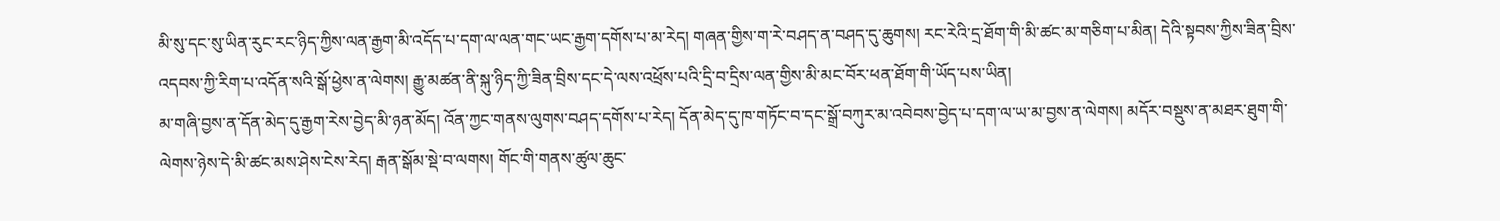མི་སུ་དང་སུ་ཡིན་རུང་རང་ཉིད་ཀྱིས་ལན་རྒྱག་མི་འདོད་པ་དག་ལ་ལན་གང་ཡང་རྒྱག་དགོས་པ་མ་རེད། གཞན་གྱིས་ག་རེ་བཤད་ན་བཤད་དུ་ཆུགས། རང་རེའི་དྲ་ཐོག་གི་མི་ཚང་མ་གཅིག་པ་མིན། དེའི་སྟབས་ཀྱིས་ཟིན་བྲིས་འདབས་ཀྱི་རིག་པ་འདོན་སའི་སྒོ་ཕྱེས་ན་ལེགས། རྒྱུ་མཚན་ནི་སྐུ་ཉིད་ཀྱི་ཟིན་བྲིས་དང་དེ་ལས་འཕྲོས་པའི་དྲི་བ་དྲིས་ལན་གྱིས་མི་མང་བོར་ཕན་ཐོག་གི་ཡོད་པས་ཡིན།
མ་གཞི་བྱས་ན་དོན་མེད་དུ་རྒྱག་རེས་བྱེད་མི་ཉན་མོད། འོན་ཀྱང་གནས་ལུགས་བཤད་དགོས་པ་རེད། དོན་མེད་དུ་ཁ་གཏོང་བ་དང་སྒྲོ་བཀུར་མ་འབེབས་བྱེད་པ་དག་ལ་ཡ་མ་བྱས་ན་ལེགས། མདོར་བསྡུས་ན་མཐར་ཐུག་གི་ལེགས་ཉེས་དེ་མི་ཚང་མས་ཤེས་ངེས་རེད། རྒན་སྒོམ་སྡེ་བ་ལགས། གོང་གི་གནས་ཚུལ་ཆུང་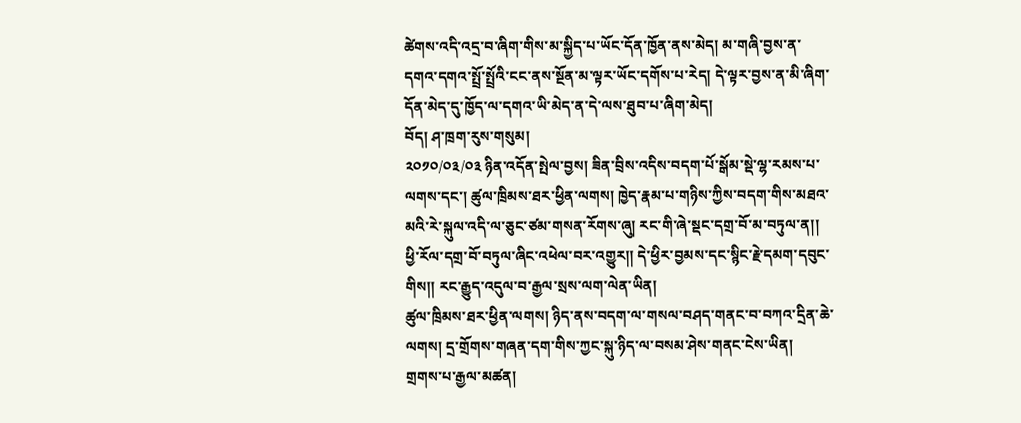ཚེགས་འདི་འདྲ་བ་ཞིག་གིས་མ་སྐྱིད་པ་ཡོང་དོན་ཁྱོན་ནས་མེད། མ་གཞི་བྱས་ན་དགའ་དགའ་སྤྲོ་སྤྲོའི་ངང་ནས་སྔོན་མ་ལྟར་ཡོང་དགོས་པ་རེད། དེ་ལྟར་བྱས་ན་མི་ཞིག་དོན་མེད་དུ་ཁྱོད་ལ་དགའ་ཡི་མེད་ན་དེ་ལས་ཐུབ་པ་ཞིག་མེད།
བོད། ཤ་ཁྲག་རུས་གསུམ།
༢༠༡༠/༠༣/༠༣ ཉིན་འདོན་སྤེལ་བྱས། ཟིན་བྲིས་འདིས་བདག་པོ་སྒོམ་སྡེ་ལྷ་རམས་པ་ལགས་དང་། ཚུལ་ཁྲིམས་ཐར་ཕྱིན་ལགས། ཁྱེད་རྣམ་པ་གཉིས་ཀྱིས་བདག་གིས་མཐའ་མའི་རེ་སྐུལ་འདི་ལ་ཅུང་ཙམ་གསན་རོགས་ཞུ། རང་གི་ཞེ་སྡང་དགྲ་བོ་མ་བཏུལ་ན།། ཕྱི་རོལ་དགྲ་བོ་བཏུལ་ཞིང་འཕེལ་བར་འགྱུར།། དེ་ཕྱིར་བྱམས་དང་སྙིང་རྗེ་དམག་དབུང་གིས།། རང་རྒྱུད་འདུལ་བ་རྒྱལ་སྲས་ལག་ལེན་ཡིན།
ཚུལ་ཁྲིམས་ཐར་ཕྱིན་ལགས། ཉིད་ནས་བདག་ལ་གསལ་བཤད་གནང་བ་བཀའ་དྲིན་ཆེ་ལགས། དྲ་གྲོགས་གཞན་དག་གིས་ཀྱང་སྐུ་ཉིད་ལ་བསམ་ཤེས་གནང་ངེས་ཡིན།
གྲགས་པ་རྒྱལ་མཚན།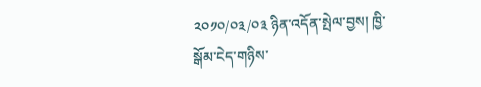༢༠༡༠/༠༣/༠༣ ཉིན་འདོན་སྤེལ་བྱས། ཁྱི་སྒོམ་ངེད་གཉིས་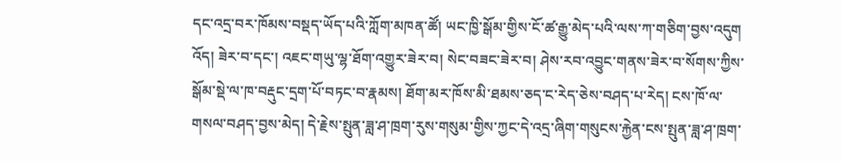དང་འདྲ་བར་ཁོམས་བསྡད་ཡོད་པའི་ཀློག་མཁན་ཚོ། ཡང་ཁྱི་སྒོམ་གྱིས་ངོ་ཚ་རྒྱུ་མེད་པའི་ལས་ཀ་གཅིག་བྱས་འདུག འོད། ཟེར་བ་དང་། འཇང་གཡུ་ལྷ་ཐོག་འགྱུར་ཟེར་བ། སེང་བཟང་ཟེར་བ། ཤེས་རབ་འབྱུང་གནས་ཟེར་བ་སོགས་ཀྱིས་སྒོམ་སྡེ་ལ་ཁ་བརྡུང་དྲག་པོ་བཏང་བ་རྣམས། ཐོག་མར་ཁོས་མི་ཐམས་ཅད་ང་རེད་ཅེས་བཤད་པ་རེད། ངས་ཁོ་ལ་གསལ་བཤད་བྱས་མེད། དེ་རྗེས་སྤུན་ཟླ་ཤ་ཁྲག་རུས་གསུམ་གྱིས་ཀྱང་དེ་འདྲ་ཞིག་གསུངས་རྐྱེན་ངས་སྤུན་ཟླ་ཤ་ཁྲག་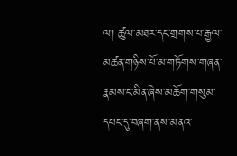ལ། ཚུལ་མཐར་དང་གྲགས་པ་རྒྱལ་མཚན་གཉིས་པོ་མ་གཏོགས་གཞན་རྣམས་ང་མིན་ཞེས་མཆོག་གསུམ་དཔང་དུ་བཞག་ནས་མནའ་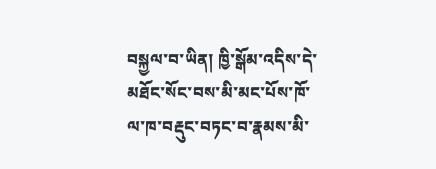བསྐྱལ་བ་ཡིན། ཁྱི་སྒོམ་འདིས་དེ་མཐོང་སོང་བས་མི་མང་པོས་ཁོ་ལ་ཁ་བརྡུང་བཏང་བ་རྣམས་མི་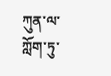ཀུན་ལ་ཀློག་ཏུ་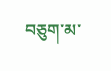བཅུག་མ་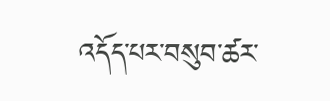འདོད་པར་བསུབ་ཚར་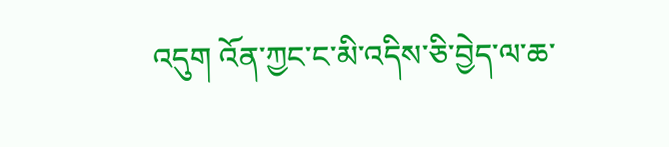འདུག འོན་ཀྱང་ང་མི་འདིས་ཅི་བྱེད་ལ་ཆ་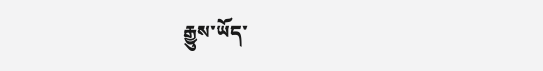རྒྱུས་ཡོད་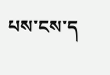པས་ངས་ད